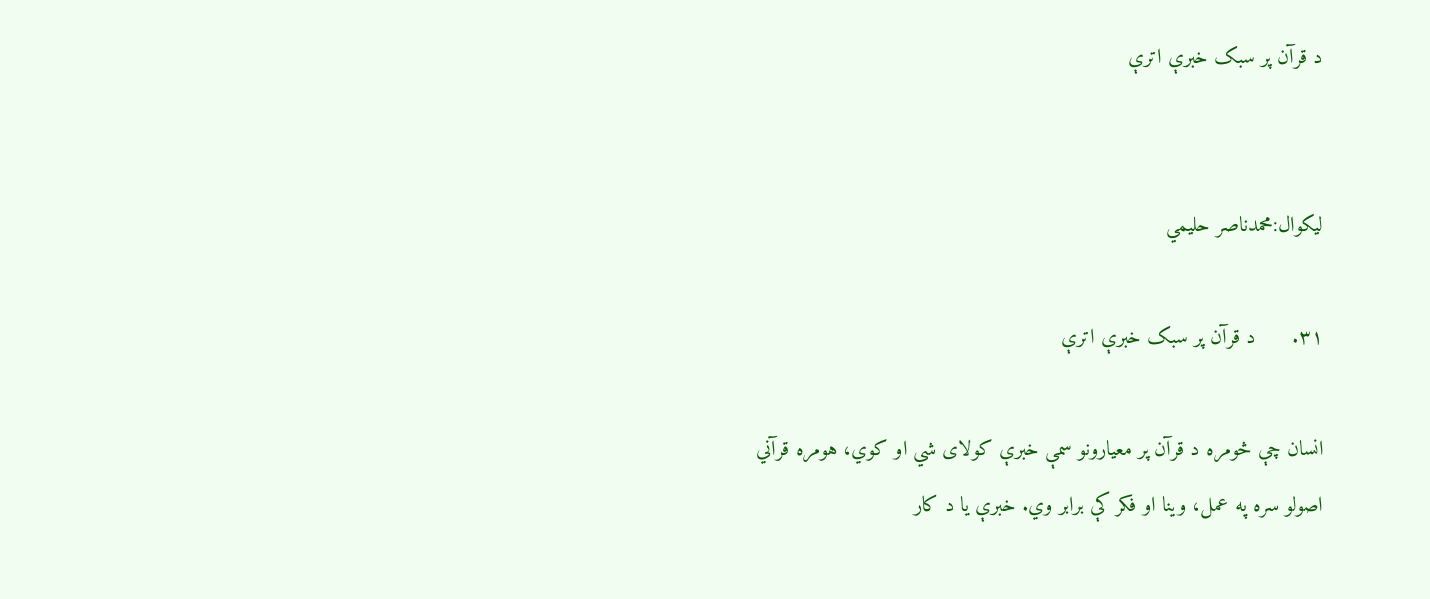د قرآن پر سبک خبرې اترې


لیکوال:محمدناصر حلیمي

۳۱.      د قرآن پر سبک خبرې اترې

انسان چې څومره د قرآن پر معیارونو سمې خبرې کولای شي او کوي، هومره قرآني اصولو سره په عمل، وینا او فکر کې برابر وي. خبرې یا د کار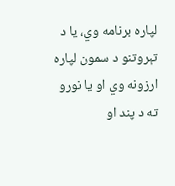لپاره برنامه وي، یا د تېروتنو د سمون لپاره ارزونه وي او یا نورو ته د پند او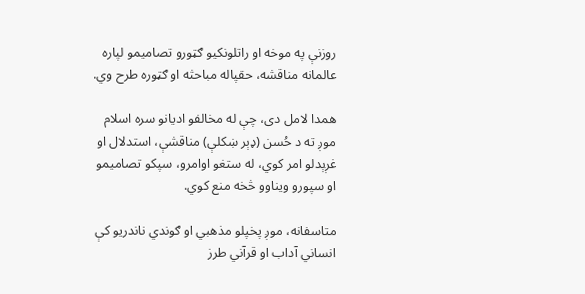روزنې په موخه او راتلونکیو ګټورو تصامیمو لپاره عالمانه مناقشه، حقپاله مباحثه او ګټوره طرح وي.

همدا لامل دی، چې له مخالفو اديانو سره اسلام موږ ته د حُسن (ډېر ښکلې) مناقشې، استدلال او غږېدلو امر کوي، له ستغو اوامرو، سپکو تصاميمو او سپورو ویناوو څخه منع کوي.

متاسفانه، موږ پخپلو مذهبي او ګوندي ناندریو کې انساني آداب او قرآني طرز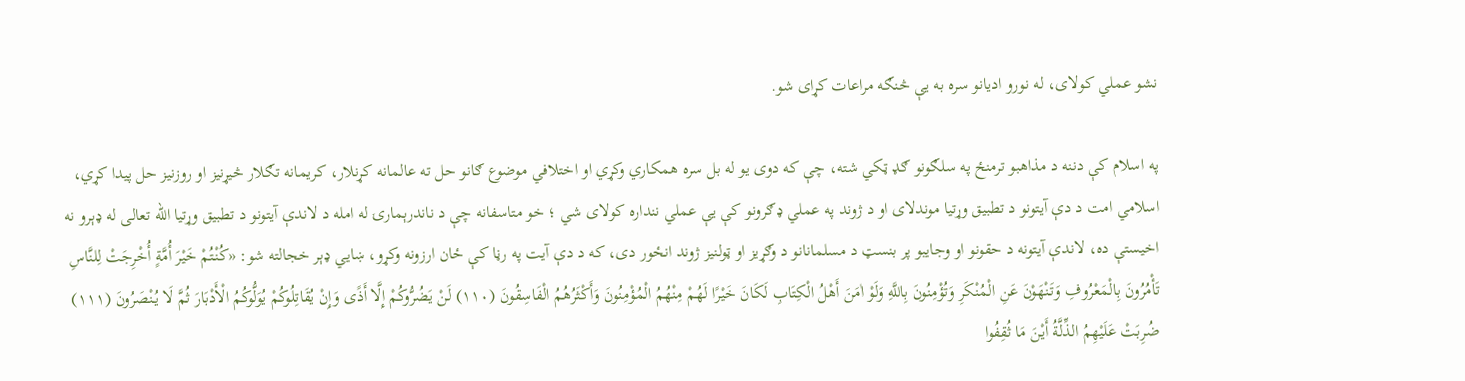نشو عملي کولای، له نورو ادیانو سره به یې څنګه مراعات کړای شو.

په اسلام کې دننه د مذاهبو ترمنځ په سلګونو ګډ ټکي شته، چې که دوی یو له بل سره همکاري وکړي او اختلافي موضوع ګانو حل ته عالمانه کړنلار، کریمانه تګلار څیړنیز او روزنیز حل پیدا کړي، اسلامي امت د دې آیتونو د تطبیق وړتیا موندلای او د ژوند په عملي ډګرونو کې يې عملي ننداره کولای شي ؛ خو متاسفانه چې د ناندرېمارۍ له امله د لاندې آیتونو د تطبیق وړتیا الله تعالی له ډېرو نه اخیستې ده، لاندې آیتونه د حقونو او وجايبو پر بنسټ د مسلمانانو د وګړيز او ټولنیز ژوند انځور دی، که د دې آیت په رڼا کې ځان ارزونه وکړو، ښايي ډېر خجالته شو: «كُنْتُمْ خَيْرَ أُمَّةٍ أُخْرِجَتْ لِلنَّاسِ تَأْمُرُونَ بِالْمَعْرُوفِ وَتَنْهَوْنَ عَنِ الْمُنْكَرِ وَتُؤْمِنُونَ بِاللَّهِ وَلَوْ اٰمَنَ أَهْلُ الْكِتَابِ لَكَانَ خَيْرًا لَهُمْ مِنْهُمُ الْمُؤْمِنُونَ وَأَكْثَرُهُمُ الْفَاسِقُونَ (١١٠) لَنْ يَضُرُّوكُمْ إِلَّا أَذًى وَإِنْ يُقَاتِلُوكُمْ يُوَلُّوكُمُ الْأَدْبَارَ ثُمَّ لَا يُنْصَرُونَ (١١١) ضُرِبَتْ عَلَيْهِمُ الذِّلَّةُ أَيْنَ مَا ثُقِفُوا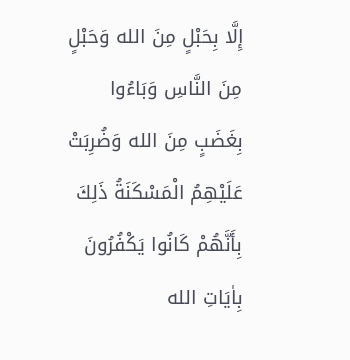إِلَّا بِحَبْلٍ مِنَ الله وَحَبْلٍ مِنَ النَّاسِ وَبَاءُوا بِغَضَبٍ مِنَ الله وَضُرِبَتْ عَلَيْهِمُ الْمَسْكَنَةُ ذَلِكَ بِأَنَّهُمْ كَانُوا يَكْفُرُونَ بِاٰيَاتِ الله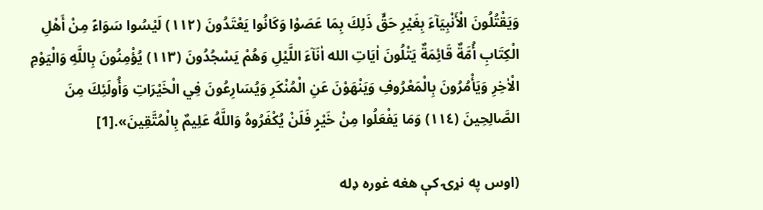وَيَقْتُلُونَ الْأَنْبِيَآءَ بِغَيْرِ حَقٍّ ذَلِكَ بِمَا عَصَوْا وَكَانُوا يَعْتَدُونَ (١١٢) لَيْسُوا سَوَاءً مِنْ أَهْلِ الْكِتَابِ أُمَّةٌ قَائِمَةٌ يَتْلُونَ اٰيَاتِ الله اٰنَآءَ اللَّيْلِ وَهُمْ يَسْجُدُونَ (١١٣) يُؤْمِنُونَ بِاللَّهِ وَالْيَوْمِ الْاٰخِرِ وَيَأْمُرُونَ بِالْمَعْرُوفِ وَيَنْهَوْنَ عَنِ الْمُنْكَرِ وَيُسَارِعُونَ فِي الْخَيْرَاتِ وَأُولَئِكَ مِنَ الصَّالِحِينَ (١١٤) وَمَا يَفْعَلُوا مِنْ خَيْرٍ فَلَنْ يُكْفَرُوهُ وَاللَّهُ عَلِيمٌ بِالْمُتَّقِينَ».[1]

(اوس په نړۍ كې هغه غوره ډله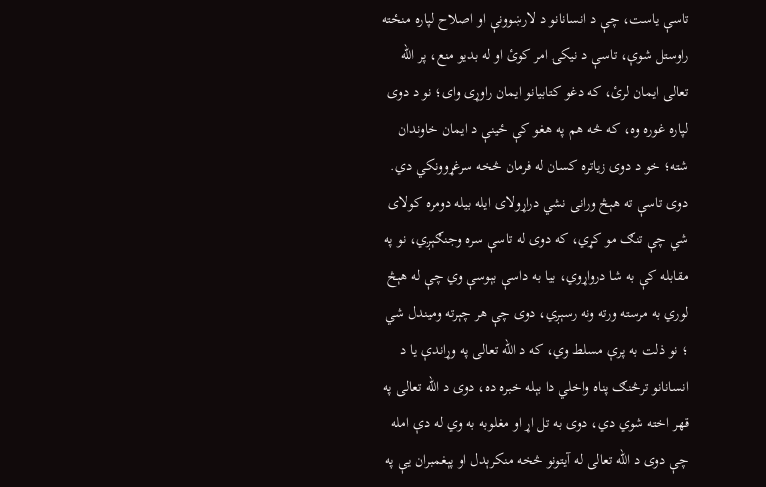تاسې ياست، چې د انسانانو د لارښوونې او اصلاح لپاره منځته راوستل شوې، تاسې د نيكۍ امر كوئ او له بديو منع، پر الله تعالی ايمان لرئ، كه دغو كتابيانو ايمان راوړى واى؛ نو د دوى لپاره غوره وه، كه څه هم په هغو كې ځينې د ايمان خاوندان شته؛ خو د دوى زياتره كسان له فرمان څخه سرغړوونكي دي. دوى تاسې ته هېڅ ورانى نشي دراړولاى ايله بيله دومره كولای شي چې تنګ مو كړي، كه دوى له تاسې سره وجنګېږي، نو په مقابله كې به شا درواړوي، بيا به داسې بېوسې وي چې له هېڅ لوري به مرسته ورته ونه رسېږي، دوى چې هر چېرته وميندل شي ؛ نو ذلت به پرې مسلط وي، كه د الله تعالی په وړاندې يا د انسانانو ترڅنګ پناه واخلي دا بېله خبره ده، دوى د الله تعالی په قهر اخته شوي دي، دوی به تل اړ او مغلوبه به وي له دې امله چې دوى د الله تعالی له آيتونو څخه منكرېدل او پېغمبران يې په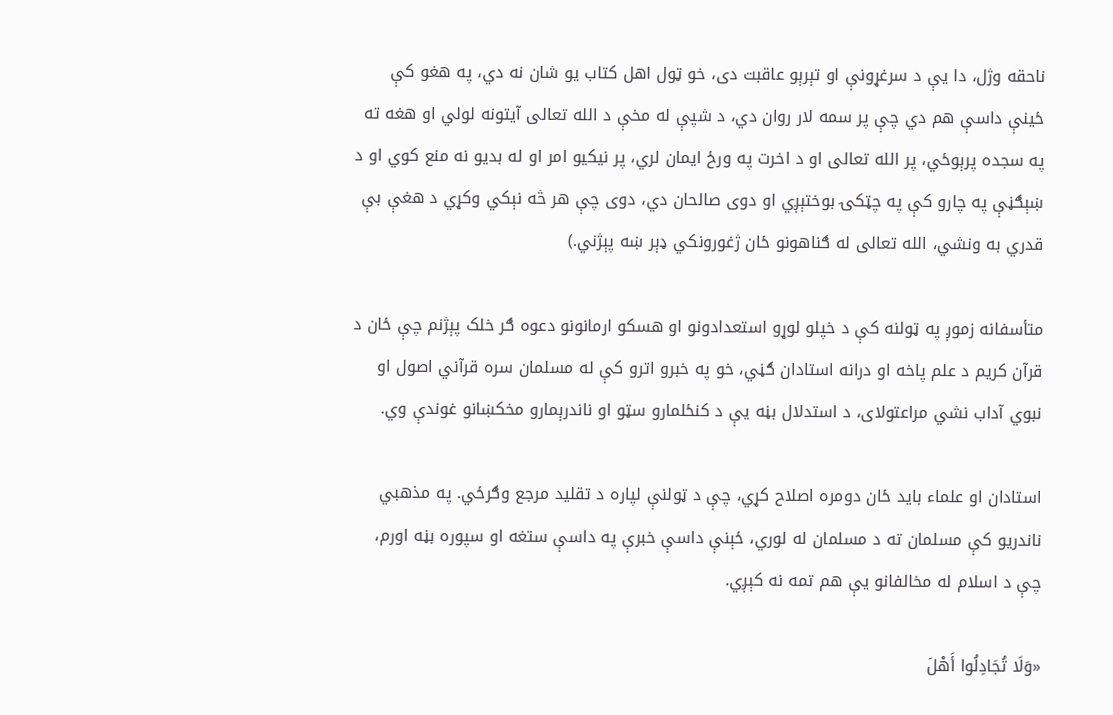ناحقه وژل، دا یې د سرغړونې او تېرېو عاقبت دى، خو ټول اهل كتاب يو شان نه دي، په هغو كې ځينې داسې هم دي چې پر سمه لار روان دي، د شپې له مخې د الله تعالی آيتونه لولي او هغه ته په سجده پرېوځي، پر الله تعالی او د اخرت په ورځ ايمان لري، پر نيكيو امر او له بدیو نه منع كوي او د ښېګڼې په چارو كې په چټكۍ بوختېږي او دوى صالحان دي، دوى چې هر څه نېكي وكړي د هغې بې قدري به ونشي، الله تعالی له ګناهونو ځان ژغورونکي ډېر ښه پېژني.)

متأسفانه زموږ په ټولنه کې د خپلو لوړو استعدادونو او هسکو ارمانونو دعوه ګر خلک پېژنم چې ځان د قرآن کریم د علم پاخه او درانه استادان ګڼي، خو په خبرو اترو کې له مسلمان سره قرآني اصول او نبوي آداب نشي مراعتولاى، د استدلال بڼه یې د کنځلمارو سټو او ناندرېمارو مخکښانو غوندې وي.

استادان او علماء باید ځان دومره اصلاح کړي، چې د ټولنې لپاره د تقلید مرجع وګرځي. په مذهبي ناندریو کې مسلمان ته د مسلمان له لوري، ځېنې داسې خبرې په داسې ستغه او سپوره بڼه اورم، چې د اسلام له مخالفانو يې هم تمه نه کېږي.

«وَلَا تُجَادِلُوا أَهْلَ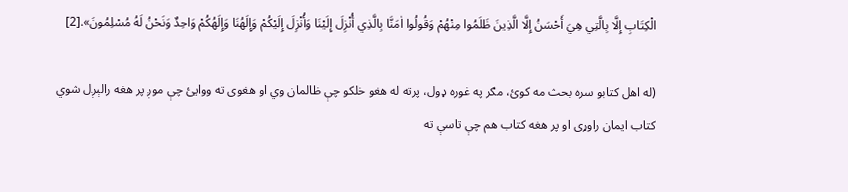الْكِتَابِ إِلَّا بِالَّتِي هِيَ أَحْسَنُ إِلَّا الَّذِينَ ظَلَمُوا مِنْهُمْ وَقُولُوا اٰمَنَّا بِالَّذِي أُنْزِلَ إِلَيْنَا وَأُنْزِلَ إِلَيْكُمْ وَإِلَهُنَا وَإِلَهُكُمْ وَاحِدٌ وَنَحْنُ لَهُ مُسْلِمُونَ».[2]

(له اهل كتابو سره بحث مه كوئ، مګر په غوره ډول، پرته له هغو خلكو چې ظالمان وي او هغوی ته ووايئ چې موږ پر هغه رالېږل شوي كتاب ايمان راوړی او پر هغه كتاب هم چې تاسې ته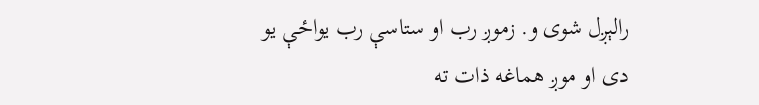رالېږل شوى و. زموږ رب او ستاسې رب یواځې يو دى او موږ هماغه ذات ته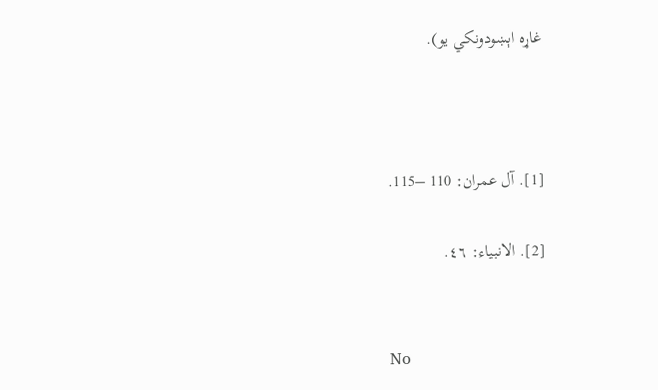غاړه اېښودونکي يو).



[1]. آل عمران: 110 –115.

[2]. الانبياء: ٤٦.


No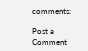comments:

Post a Comment